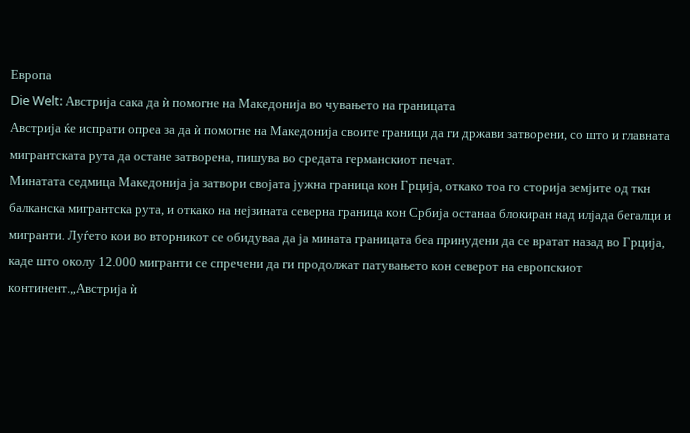Европа
Die Welt: Австрија сака да ѝ помогне на Македонија во чувањето на границата
Австрија ќе испрати опреа за да ѝ помогне на Македонија своите граници да ги држави затворени, со што и главната мигрантската рута да остане затворена, пишува во средата германскиот печат.
Минатата седмица Македонија ја затвори својата јужна граница кон Грција, откако тоа го сторија земјите од ткн балканска мигрантска рута, и откако на нејзината северна граница кон Србија останаа блокиран над илјада бегалци и мигранти. Луѓето кои во вторникот се обидуваа да ја мината границата беа принудени да се вратат назад во Грција, каде што околу 12.000 мигранти се спречени да ги продолжат патувањето кон северот на европскиот континент.„Австрија ѝ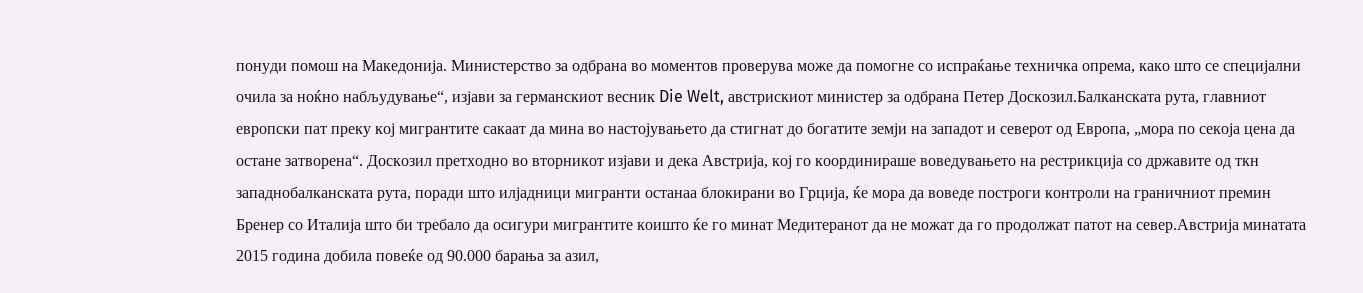понуди помош на Македонија. Министерство за одбрана во моментов проверува може да помогне со испраќање техничка опрема, како што се специјални очила за ноќно набљудување“, изјави за германскиот весник Die Welt, австрискиот министер за одбрана Петер Доскозил.Балканската рута, главниот европски пат преку кој мигрантите сакаат да мина во настојувањето да стигнат до богатите земји на западот и северот од Европа, „мора по секоја цена да остане затворена“. Доскозил претходно во вторникот изјави и дека Австрија, кој го координираше воведувањето на рестрикција со државите од ткн западнобалканската рута, поради што илјадници мигранти останаа блокирани во Грција, ќе мора да воведе построги контроли на граничниот премин Бренер со Италија што би требало да осигури мигрантите коишто ќе го минат Медитеранот да не можат да го продолжат патот на север.Австрија минатата 2015 година добила повеќе од 90.000 барања за азил,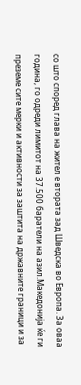со што според глава на жител е втората зад Шведска во Европа. За оваа година, го одреди лимитот на 37.500 баратели на азил.Македонија ќе ги преземе сите мерки и активности за заштита на државните граници и за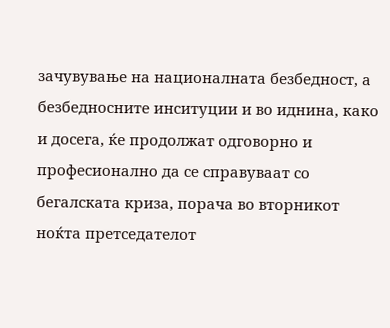зачувување на националната безбедност, а безбедносните инситуции и во иднина, како и досега, ќе продолжат одговорно и професионално да се справуваат со бегалската криза, порача во вторникот ноќта претседателот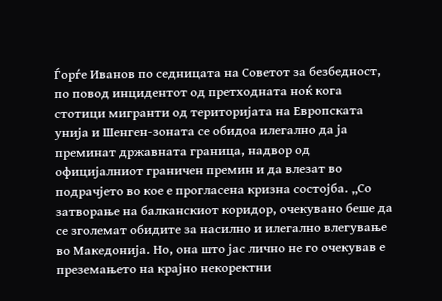Ѓорѓе Иванов по седницата на Советот за безбедност, по повод инцидентот од претходната ноќ кога стотици мигранти од територијата на Европската унија и Шенген-зоната се обидоа илегално да ја преминат државната граница, надвор од официјалниот граничен премин и да влезат во подрачјето во кое е прогласена кризна состојба. „Со затворање на балканскиот коридор, очекувано беше да се зголемат обидите за насилно и илегално влегување во Македонија. Но, она што јас лично не го очекував е преземањето на крајно некоректни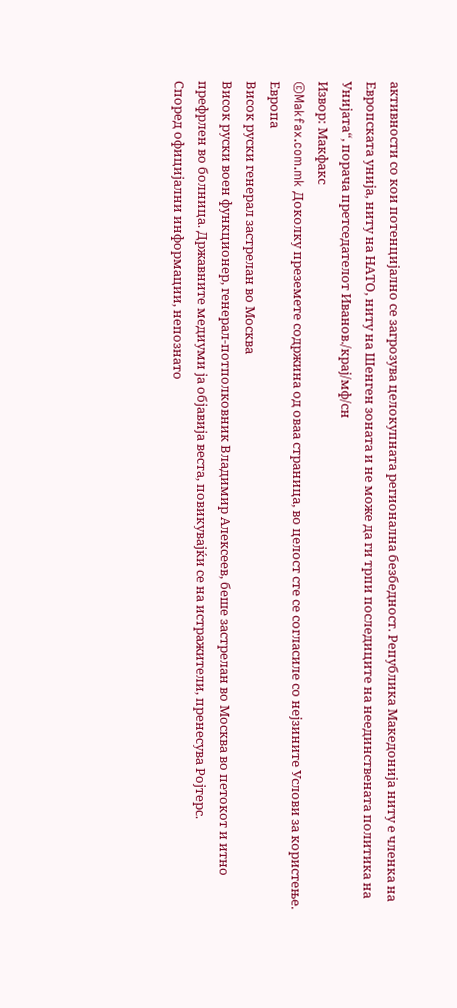активности со кои потенцијално се загрозува целокупната регионална безбедност. Република Македонија ниту е членка на Европската унија, ниту на НАТО, ниту на Шенген зоната и не може да ги трпи последиците на неединствената политика на Унијата“, порача претседателот Иванов./крај/мф/сн
Извор: Макфакс
©Makfax.com.mk Доколку преземете содржина од оваа страница, во целост сте се согласиле со нејзините Услови за користење.
Европа
Висок руски генерал застрелан во Москва
Висок руски воен функционер, генерал-потполковник Владимир Алексеев, беше застрелан во Москва во петокот и итно префрлен во болница. Државните медиуми ја објавија веста, повикувајќи се на истражители, пренесува Ројтерс.
Според официјални информации, непознато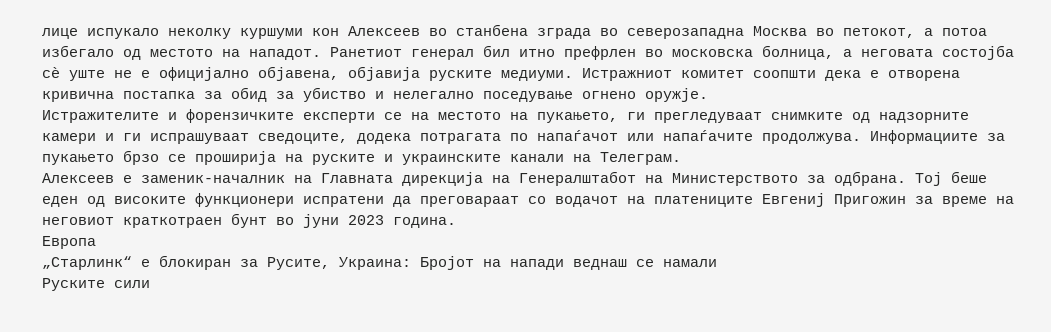лице испукало неколку куршуми кон Алексеев во станбена зграда во северозападна Москва во петокот, а потоа избегало од местото на нападот. Ранетиот генерал бил итно префрлен во московска болница, а неговата состојба сè уште не е официјално објавена, објавија руските медиуми. Истражниот комитет соопшти дека е отворена кривична постапка за обид за убиство и нелегално поседување огнено оружје.
Истражителите и форензичките експерти се на местото на пукањето, ги прегледуваат снимките од надзорните камери и ги испрашуваат сведоците, додека потрагата по напаѓачот или напаѓачите продолжува. Информациите за пукањето брзо се проширија на руските и украинските канали на Телеграм.
Алексеев е заменик-началник на Главната дирекција на Генералштабот на Министерството за одбрана. Тој беше еден од високите функционери испратени да преговараат со водачот на платениците Евгениј Пригожин за време на неговиот краткотраен бунт во јуни 2023 година.
Европа
„Старлинк“ е блокиран за Русите, Украина: Бројот на напади веднаш се намали
Руските сили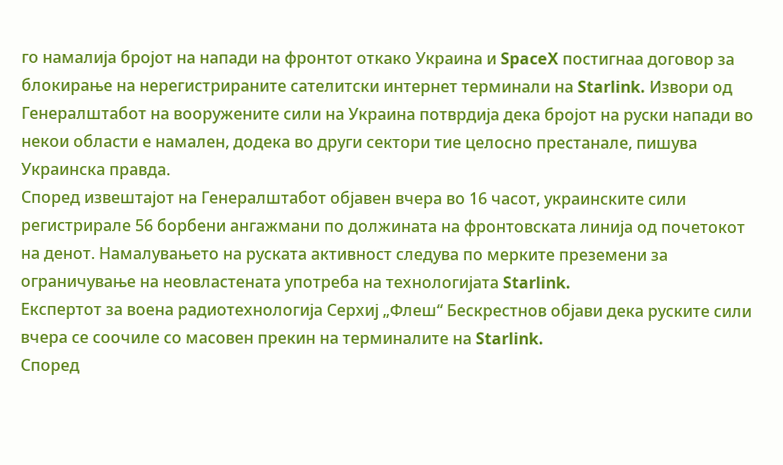го намалија бројот на напади на фронтот откако Украина и SpaceX постигнаа договор за блокирање на нерегистрираните сателитски интернет терминали на Starlink. Извори од Генералштабот на вооружените сили на Украина потврдија дека бројот на руски напади во некои области е намален, додека во други сектори тие целосно престанале, пишува Украинска правда.
Според извештајот на Генералштабот објавен вчера во 16 часот, украинските сили регистрирале 56 борбени ангажмани по должината на фронтовската линија од почетокот на денот. Намалувањето на руската активност следува по мерките преземени за ограничување на неовластената употреба на технологијата Starlink.
Експертот за воена радиотехнологија Серхиј „Флеш“ Бескрестнов објави дека руските сили вчера се соочиле со масовен прекин на терминалите на Starlink.
Според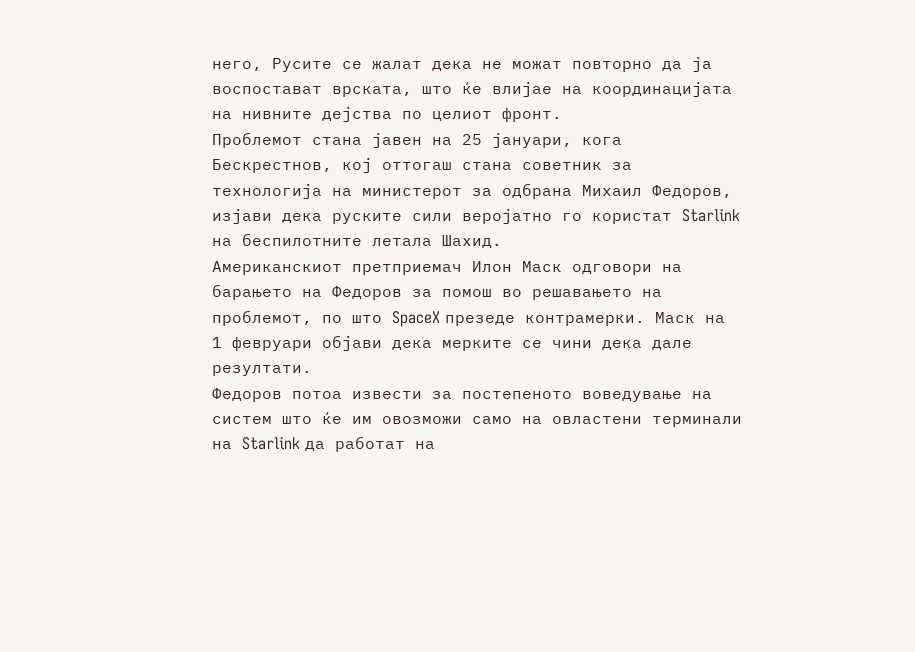него, Русите се жалат дека не можат повторно да ја воспостават врската, што ќе влијае на координацијата на нивните дејства по целиот фронт.
Проблемот стана јавен на 25 јануари, кога Бескрестнов, кој оттогаш стана советник за технологија на министерот за одбрана Михаил Федоров, изјави дека руските сили веројатно го користат Starlink на беспилотните летала Шахид.
Американскиот претприемач Илон Маск одговори на барањето на Федоров за помош во решавањето на проблемот, по што SpaceX презеде контрамерки. Маск на 1 февруари објави дека мерките се чини дека дале резултати.
Федоров потоа извести за постепеното воведување на систем што ќе им овозможи само на овластени терминали на Starlink да работат на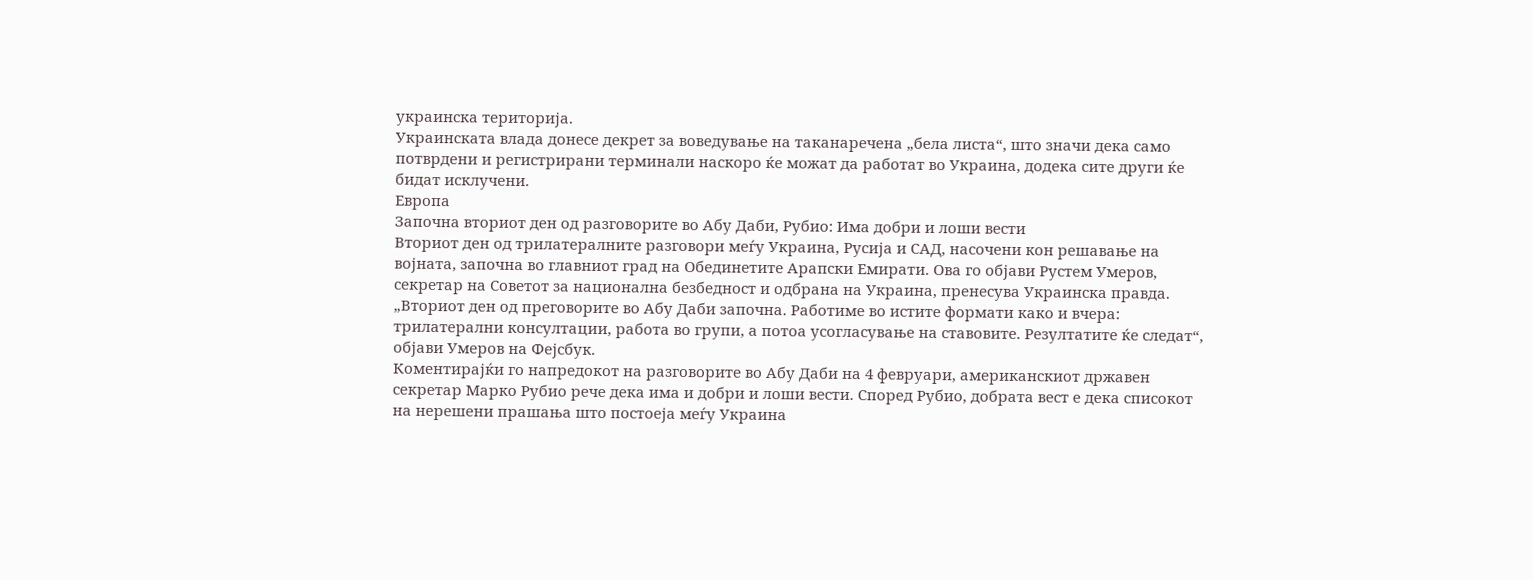украинска територија.
Украинската влада донесе декрет за воведување на таканаречена „бела листа“, што значи дека само потврдени и регистрирани терминали наскоро ќе можат да работат во Украина, додека сите други ќе бидат исклучени.
Европа
Започна вториот ден од разговорите во Абу Даби, Рубио: Има добри и лоши вести
Вториот ден од трилатералните разговори меѓу Украина, Русија и САД, насочени кон решавање на војната, започна во главниот град на Обединетите Арапски Емирати. Ова го објави Рустем Умеров, секретар на Советот за национална безбедност и одбрана на Украина, пренесува Украинска правда.
„Вториот ден од преговорите во Абу Даби започна. Работиме во истите формати како и вчера: трилатерални консултации, работа во групи, а потоа усогласување на ставовите. Резултатите ќе следат“, објави Умеров на Фејсбук.
Коментирајќи го напредокот на разговорите во Абу Даби на 4 февруари, американскиот државен секретар Марко Рубио рече дека има и добри и лоши вести. Според Рубио, добрата вест е дека списокот на нерешени прашања што постоеја меѓу Украина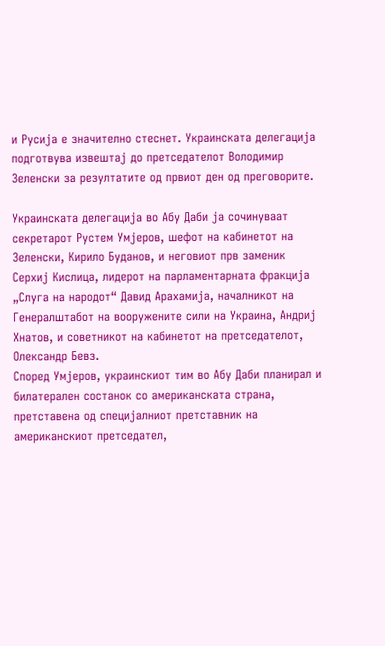и Русија е значително стеснет. Украинската делегација подготвува извештај до претседателот Володимир Зеленски за резултатите од првиот ден од преговорите.

Украинската делегација во Абу Даби ја сочинуваат секретарот Рустем Умјеров, шефот на кабинетот на Зеленски, Кирило Буданов, и неговиот прв заменик Серхиј Кислица, лидерот на парламентарната фракција „Слуга на народот“ Давид Арахамија, началникот на Генералштабот на вооружените сили на Украина, Андриј Хнатов, и советникот на кабинетот на претседателот, Олександр Бевз.
Според Умјеров, украинскиот тим во Абу Даби планирал и билатерален состанок со американската страна, претставена од специјалниот претставник на американскиот претседател,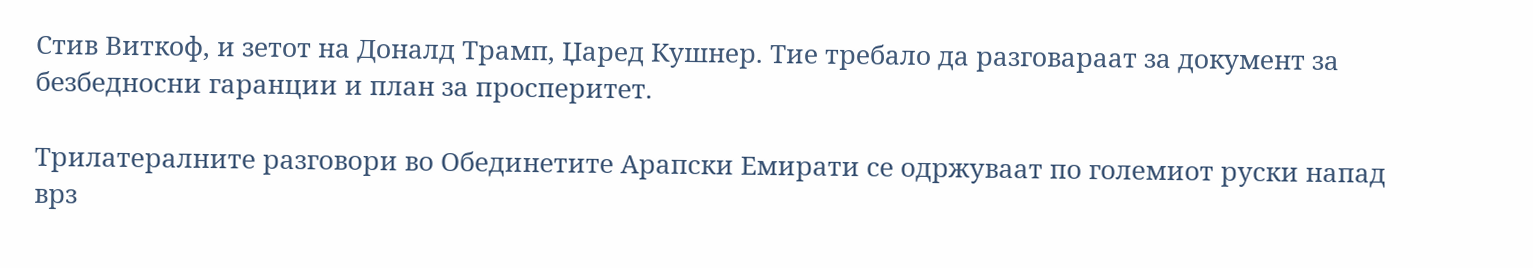Стив Виткоф, и зетот на Доналд Трамп, Џаред Кушнер. Тие требало да разговараат за документ за безбедносни гаранции и план за просперитет.

Трилатералните разговори во Обединетите Арапски Емирати се одржуваат по големиот руски напад врз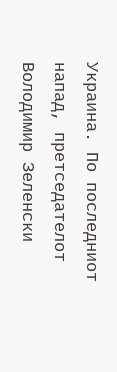Украина. По последниот напад, претседателот Володимир Зеленски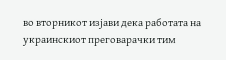во вторникот изјави дека работата на украинскиот преговарачки тим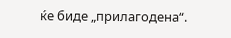ќе биде „прилагодена“.